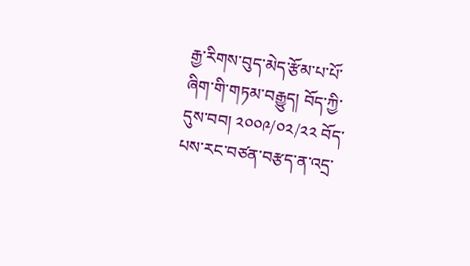རྒྱ་རིགས་བུད་མེད་རྩོམ་པ་པོ་ཞིག་གི་གཏམ་བརྒྱུད། བོད་ཀྱི་དུས་བབ། ༢༠༠༩/༠༢/༢༢ བོད་པས་རང་བཙན་བརྩད་ན་འདྲ་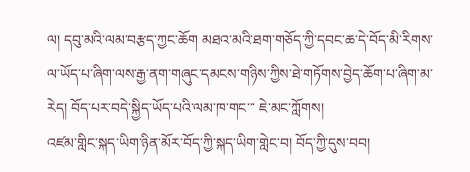ལ། དབུ་མའི་ལམ་བརྩད་ཀྱང་ཆོག མཐའ་མའི་ཐག་གཅོད་ཀྱི་དབང་ཆ་དེ་བོད་མི་རིགས་ལ་ཡོད་པ་ཞིག་ལས་རྒྱ་ནག་གཞུང་དམངས་གཉིས་ཀྱིས་ཐེ་གཏོགས་བྱེད་ཆོག་པ་ཞིག་མ་རེད། བོད་པར་བདེ་སྐྱིད་ཡོད་པའི་ལམ་ཁ་གང་་་ ཇེ་མང་ཀློགས།
འཛམ་གླིང་སྐད་ཡིག་ཉིན་མོར་བོད་ཀྱི་སྐད་ཡིག་གླེང་བ། བོད་ཀྱི་དུས་བབ།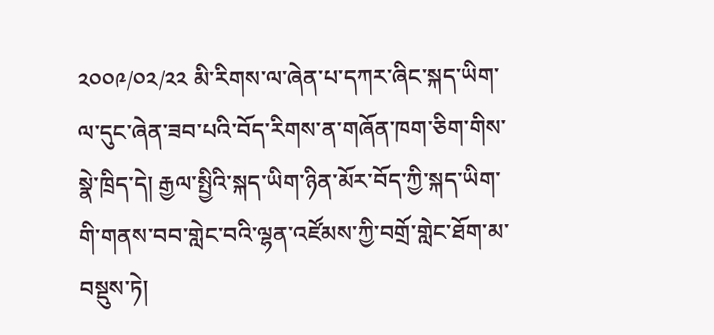༢༠༠༩/༠༢/༢༢ མི་རིགས་ལ་ཞེན་པ་དཀར་ཞིང་སྐད་ཡིག་ལ་དུང་ཞེན་ཟབ་པའི་བོད་རིགས་ན་གཞོན་ཁག་ཅིག་གིས་སྣེ་ཁྲིད་དེ། རྒྱལ་སྤྱིའི་སྐད་ཡིག་ཉིན་མོར་བོད་ཀྱི་སྐད་ཡིག་གི་གནས་བབ་གླེང་བའི་ལྷན་འཛོམས་ཀྱི་བགྲོ་གླེང་ཐོག་མ་བསྡུས་ཏེ།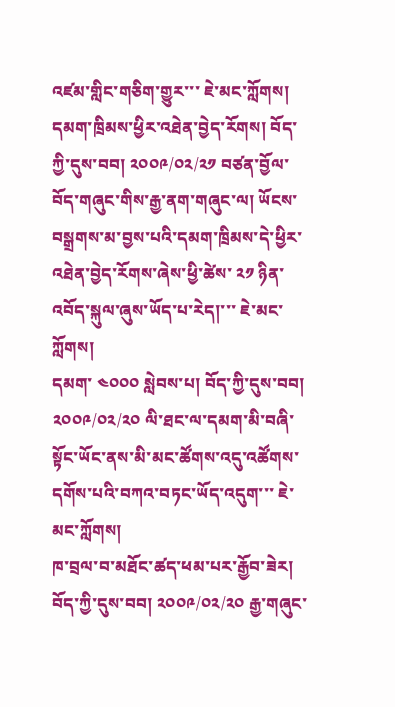འཛམ་གླིང་གཅིག་གྱུར་་་ ཇེ་མང་ཀློགས།
དམག་ཁྲིམས་ཕྱིར་འཐེན་བྱེད་རོགས། བོད་ཀྱི་དུས་བབ། ༢༠༠༩/༠༢/༢༡ བཙན་བྱོལ་བོད་གཞུང་གིས་རྒྱ་ནག་གཞུང་ལ། ཡོངས་བསྒྲགས་མ་བྱས་པའི་དམག་ཁྲིམས་དེ་ཕྱིར་འཐེན་བྱེད་རོགས་ཞེས་ཕྱི་ཚེས་ ༢༡ ཉིན་འབོད་སྐུལ་ཞུས་ཡོད་པ་རེད།་་་ ཇེ་མང་ཀློགས།
དམག་ ༤༠༠༠ སླེབས་པ། བོད་ཀྱི་དུས་བབ། ༢༠༠༩/༠༢/༢༠ ལི་ཐང་ལ་དམག་མི་བཞི་སྟོང་ཡོང་ནས་མི་མང་ཚོགས་འདུ་འཚོགས་དགོས་པའི་བཀའ་བཏང་ཡོད་འདུག་་་ ཇེ་མང་ཀློགས།
ཁ་བྲལ་བ་མཐོང་ཚད་ཕམ་པར་རྒྱོབ་ཟེར། བོད་ཀྱི་དུས་བབ། ༢༠༠༩/༠༢/༢༠ རྒྱ་གཞུང་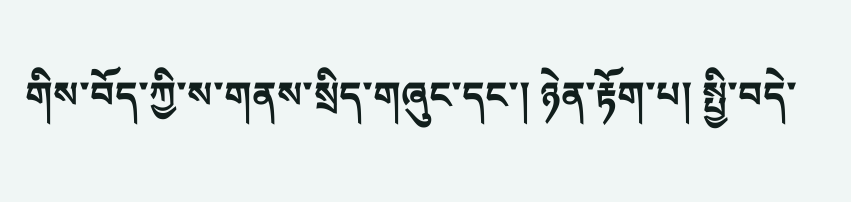གིས་བོད་ཀྱི་ས་གནས་སྲིད་གཞུང་དང་། ཉེན་རྟོག་པ། སྤྱི་བདེ་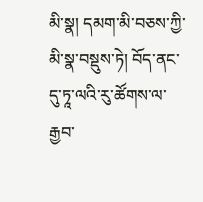མི་སྣ། དམག་མི་བཅས་ཀྱི་མི་སྣ་བསྡུས་ཏེ། བོད་ནང་དུ་ཏཱ་ལའི་རུ་ཚོགས་ལ་རྒྱབ་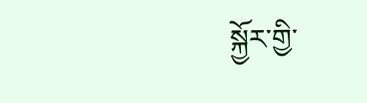སྐྱོར་གྱི་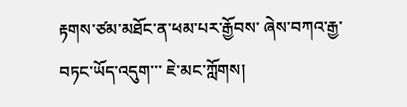རྟགས་ཙམ་མཐོང་ན་ཕམ་པར་རྒྱོབས་ ཞེས་བཀའ་རྒྱ་བཏང་ཡོད་འདུག་་་ ཇེ་མང་ཀློགས།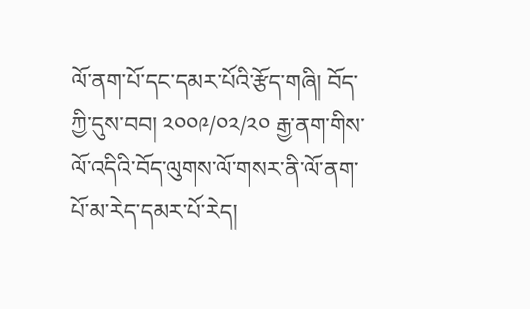ལོ་ནག་པོ་དང་དམར་པོའི་རྩོད་གཞི། བོད་ཀྱི་དུས་བབ། ༢༠༠༩/༠༢/༢༠ རྒྱ་ནག་གིས་ལོ་འདིའི་བོད་ལུགས་ལོ་གསར་ནི་ལོ་ནག་པོ་མ་རེད་དམར་པོ་རེད།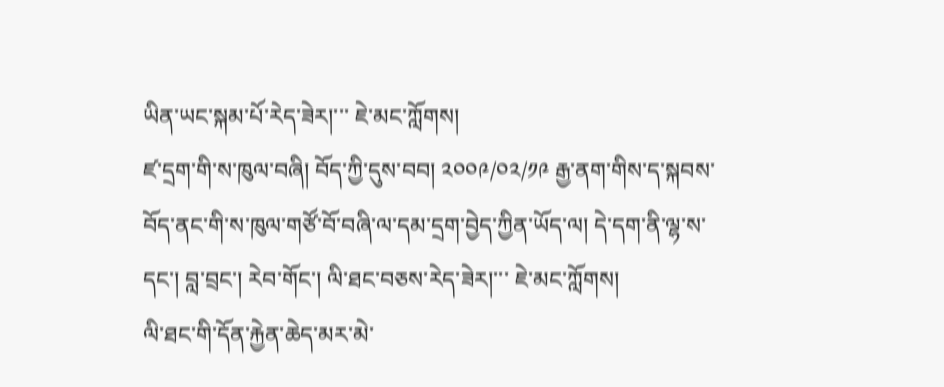ཡིན་ཡང་སྐམ་པོ་རེད་ཟེར།་་་ ཇེ་མང་ཀློགས།
ཛ་དྲག་གི་ས་ཁུལ་བཞི། བོད་ཀྱི་དུས་བབ། ༢༠༠༩/༠༢/༡༩ རྒྱ་ནག་གིས་ད་སྐབས་བོད་ནང་གི་ས་ཁུལ་གཙོ་བོ་བཞི་ལ་དམ་དྲག་བྱེད་ཀྱིན་ཡོད་ལ། དེ་དག་ནི་ལྷ་ས་དང་། བླ་བྲང་། རེབ་གོང་། ལི་ཐང་བཅས་རེད་ཟེར།་་་ ཇེ་མང་ཀློགས།
ལི་ཐང་གི་དོན་རྐྱེན་ཆེད་མར་མེ་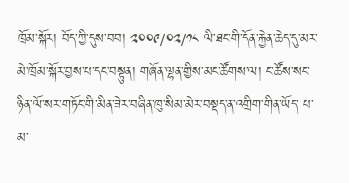ཁྲོམ་སྐོར། བོད་ཀྱི་དུས་བབ། ༢༠༠༩/༠༢/༡༨ ལི་ཐང་གི་དོན་རྐྱེན་ཆེད་དུ་མར་མེ་ཁྲོམ་སྐོར་བྱས་པ་དང་བསྟུན། གཞོན་ལྷན་གྱིས་མང་ཚོགས་ལ། ང་ཚོས་སང་ཉིན་ལོ་སར་གཏོང་གི་མིན་ཟེར་བཞིན་ཁུ་སིམ་མེར་བསྡད་ན་འགྲིག་གིན་ཡོད་ པ་མ་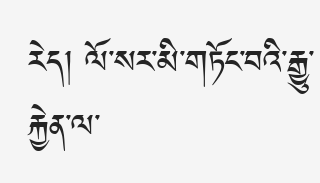རེད། ལོ་སར་མི་གཏོང་བའི་རྒྱུ་རྐྱེན་ལ་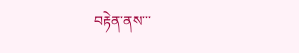བརྟེན་ནས་་་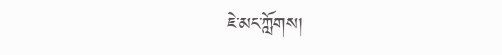ཇེ་མང་ཀློགས།